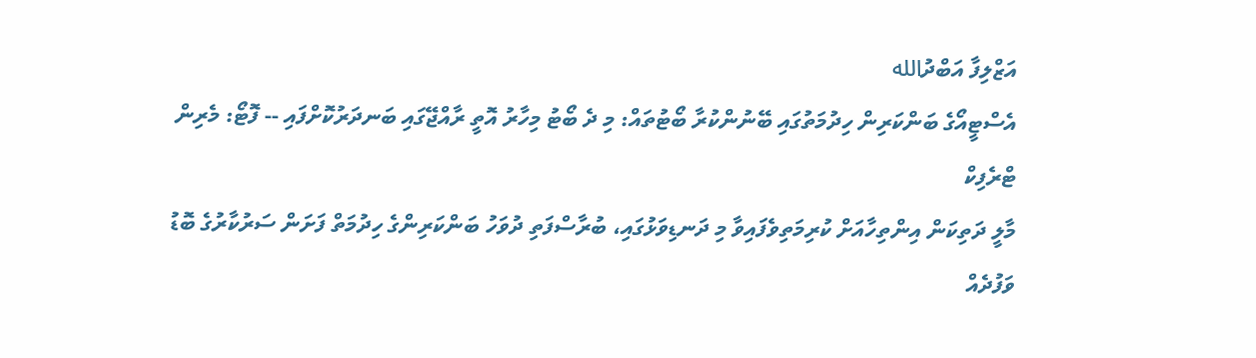އަޒްލިފާ އަބްދުالله
އެސްޓީއޯގެ ބަންކަރިން ހިދުމަތުގައި ބޭނުންކުރާ ބޯޓުތައް: މި ދެ ބޯޓު މިހާރު އޮތީ ރާއްޖޭގައި ބަނދަރުކޮށްފައި -- ފޮޓޯ: މެރިން ޓްރެފިކް
މާލީ ދަތިކަން އިންތިހާއަށް ކުރިމަތިވެފައިވާ މި ދަނޑިވަޅުގައި، ބުރާސްފަތި ދުވަހު ބަންކަރިންގެ ހިދުމަތް ފަށަން ސަރުކާރުގެ ބޮޑު ވަފުދެއް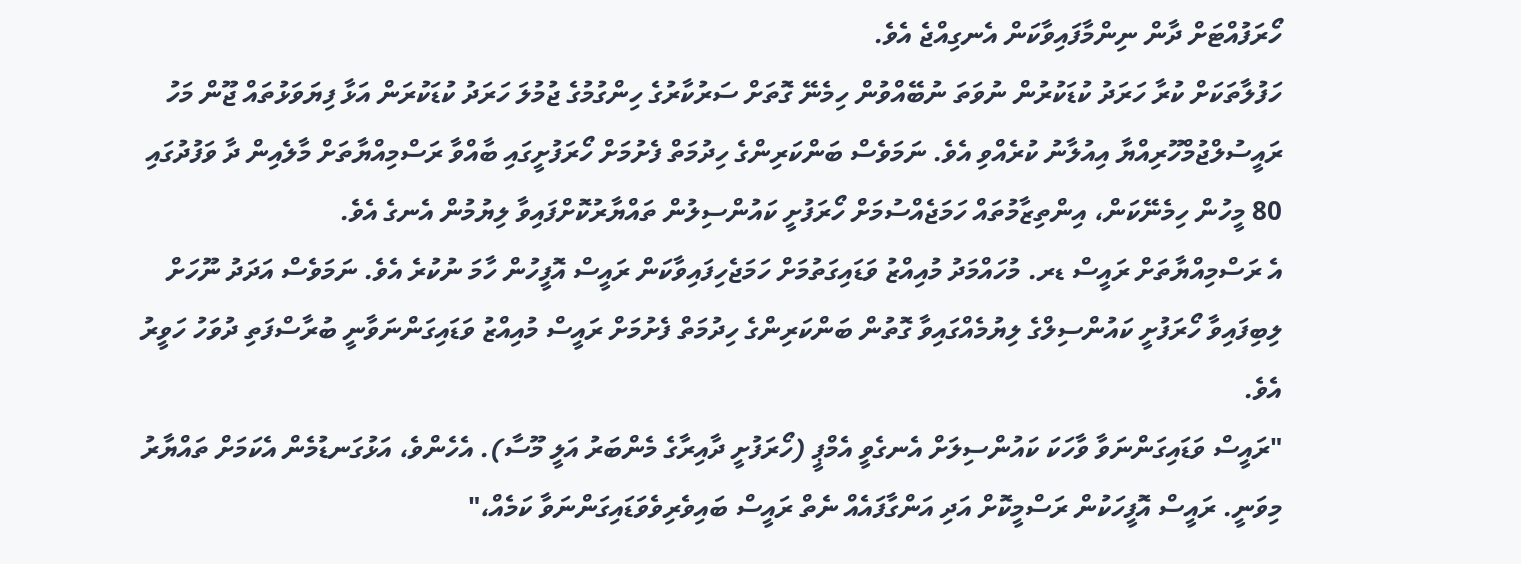ހޯރަފުއްޓަށް ދާން ނިންމާފައިވާކަން އެނގިއްޖެ އެވެ.
ހަފުލާތަކަށް ކުރާ ހަރަދު ކުޑަކުރުން ނުވަތަ ނުބޭއްވުން ހިމެނޭ ގޮތަށް ސަރުކާރުގެ ހިންގުމުގެ ޖުމުލަ ހަރަދު ކުޑަކުރަން އަޅާ ފިޔަވަޅުތައް ޖޫން މަހު ރައީސުލްޖުމްހޫރިއްޔާ އިއުލާނު ކުރެއްވި އެވެ. ނަމަވެސް ބަންކަރިންގެ ހިދުމަތް ފެށުމަށް ހޯރަފުށީގައި ބާއްވާ ރަސްމިއްޔާތަށް މާލެއިން ދާ ވަފުދުގައި 80 މީހުން ހިމެނޭކަން، އިންތިޒާމުތައް ހަމަޖެއްސުމަށް ހޯރަފުށީ ކައުންސިލުން ތައްޔާރުކޮށްފައިވާ ލިޔުމުން އެނގެ އެވެ.
އެ ރަސްމިއްޔާތަށް ރައީސް ޑރ. މުހައްމަދު މުއިއްޒު ވަޑައިގަތުމަށް ހަމަޖެހިފައިވާކަން ރައީސް އޮފީހުން ހާމަ ނުކުރެ އެވެ. ނަމަވެސް އަދަދު ނޫހަށް ލިބިފައިވާ ހޯރަފުށީ ކައުންސިލްގެ ލިޔުމެއްގައިވާ ގޮތުން ބަންކަރިންގެ ހިދުމަތް ފެށުމަށް ރައީސް މުއިއްޒު ވަޑައިގަންނަވާނީ ބުރާސްފަތި ދުވަހު ހަވީރު އެވެ.
"ރައީސް ވަޑައިގަންނަވާ ވާހަކަ ކައުންސިލަށް އެނގެވީ އެމްޕީ (ހޯރަފުށީ ދާއިރާގެ މެންބަރު އަލީ މޫސާ). އެހެންވެ، އަޅުގަނޑުމެން އެކަމަށް ތައްޔާރު މިވަނީ. ރައީސް އޮފީހަކުން ރަސްމީކޮށް އަދި އަންގާފައެއް ނެތް ރައީސް ބައިވެރިވެވަޑައިގަންނަވާ ކަމެއް،"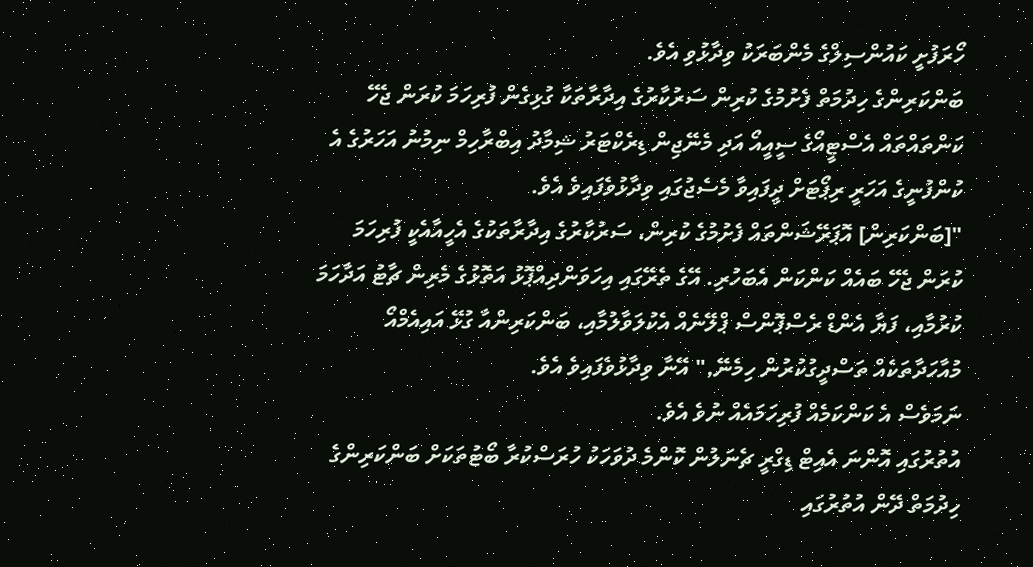ހޯރަފުށީ ކައުންސިލްގެ މެންބަރަކު ވިދާޅުވި އެވެ.
ބަންކަރިންގެ ހިދުމަތް ފެށުމުގެ ކުރިން ސަރުކާރުގެ އިދާރާތަކާ ގުޅިގެން ފުރިހަމަ ކުރަން ޖެހޭ ކަންތައްތައް އެސްޓީއޯގެ ސީއީއޯ އަދި މެނޭޖިން ޑިރެކްޓަރު ޝިމާދު އިބްރާހިމް ނިމުނު އަހަރުގެ އެ ކުންފުނީގެ އަހަރީ ރިޕޯޓަށް ދީފައިވާ މެސެޖުގައި ވިދާޅުވެފައިވެ އެވެ.
"[ބަންކަރިން] އޮޕަރޭޝަންތައް ފެށުމުގެ ކުރިން، ސަރުކާރުގެ އިދާރާތަކުގެ އެހީއާއެކީ ފުރިހަމަ ކުރަން ޖެހޭ ބައެއް ކަންކަން އެބަހުރި. އޭގެ ތެރޭގައި އިހަވަންދިއްޕޮޅު އަތޮޅުގެ މެރިން ޗާޓު އަދާހަމަ ކުރުމާއި، ފަޔާ އެންޑް ރެސްޕޮންސް ޕްލޭނެއް އެކުލަވާލުމާއި، ބަންކަރިންއާ ގުޅޭ އައިއެމްއޯ މުއާހަދާތަކެއް ތަސްދީގުކުރުން ހިމެނޭ," އޭނާ ވިދާޅުވެފައިވެ އެވެ.
ނަމަވެސް އެ ކަންކަމެއް ފުރިހަމައެއް ނުވެ އެވެ.
އުތުރުގައި އޮންނަ އެއިޓް ޑިގްރީ ޗެނަލުން ކޮންމެ ދުވަހަކު ހުރަސްކުރާ ބޯޓުތަކަށް ބަންކަރިންގެ ހިދުމަތް ދޭން އުތުރުގައި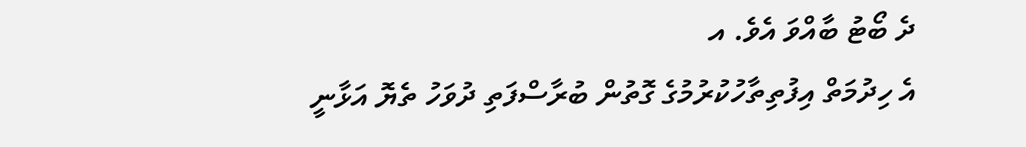ދެ ބޯޓު ބާއްވަ އެވެ. އ
އެ ހިދުމަތް އިފުތިތާހުކުރުމުގެ ގޮތުން ބުރާސްފަތި ދުވަހު ތެޔޮ އަޅާނީ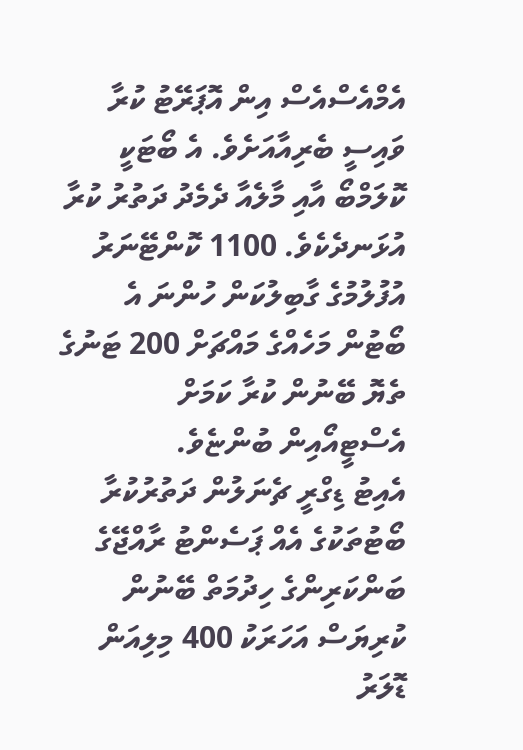އެމްއެސްއެސް އިން އޮޕަރޭޓު ކުރާ ވައިސީ ބެރިއާއަށެވެ. އެ ބޯޓަކީ ކޮލަމްބޯ އާއި މާލެއާ ދެމެދު ދަތުރު ކުރާ އުޅަނދެކެވެ. 1100 ކޮންޓޭނަރު އުފުލުމުގެ ގާބިލުކަން ހުންނަ އެ ބޯޓުން މަހެއްގެ މައްޗަށް 200 ޓަނުގެ ތެޔޮ ބޭނުން ކުރާ ކަމަށް އެސްޓީއޯއިން ބުންޏެވެ.
އެއިޓު ޑިގްރީ ޗެނަލުން ދަތުރުކުރާ ބޯޓުތަކުގެ އެއް ޕަސެންޓު ރާއްޖޭގެ ބަންކަރިންގެ ހިދުމަތް ބޭނުން ކުރިޔަސް އަހަރަކު 400 މިލިއަން ޑޮލަރު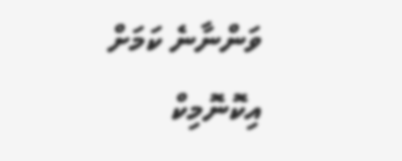ވަންނާނެ ކަމަށް އިކޮނޮމިކް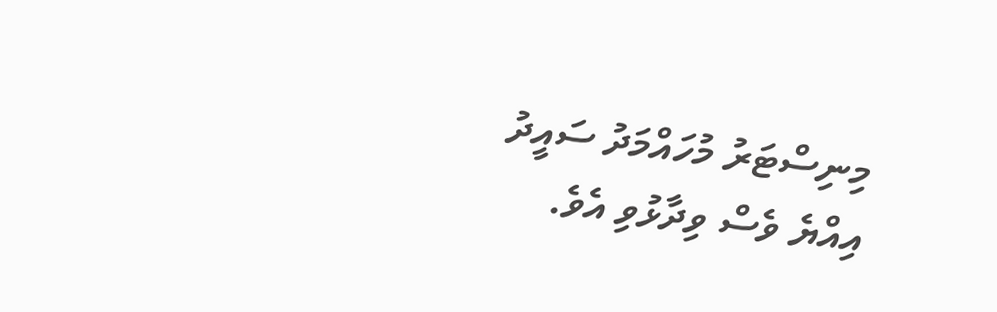މިނިސްޓަރު މުހައްމަދު ސައީދު އިއްޔެ ވެސް ވިދާޅުވި އެވެ.